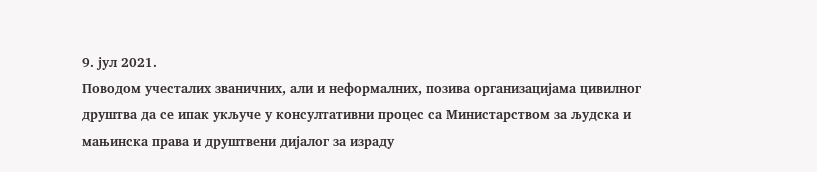9. јул 2021.
Поводом учесталих званичних, али и неформалних, позива организацијама цивилног друштва да се ипак укључе у консултативни процес са Министарством за људска и мањинска права и друштвени дијалог за израду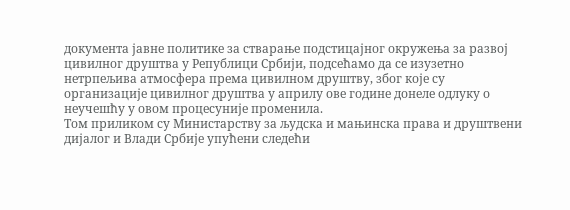документа јавне политике за стварање подстицајног окружења за развој цивилног друштва у Републици Србији, подсећамо да се изузетно нетрпељива атмосфера према цивилном друштву, због које су организације цивилног друштва у априлу ове године донеле одлуку о неучешћу у овом процесуније променила.
Том приликом су Министарству за људска и мањинска права и друштвени дијалог и Влади Србије упућени следећи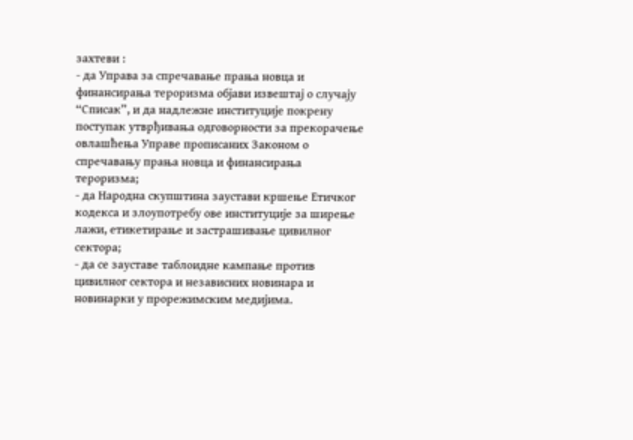захтеви :
- да Управа за спречавање прања новца и финансирања тероризма објави извештај о случају “Списак”, и да надлежне институције покрену поступак утврђивања одговорности за прекорачење овлашћења Управе прописаних Законом о спречавању прања новца и финансирања тероризма;
- да Народна скупштина заустави кршење Етичког кодекса и злоупотребу ове институције за ширење лажи, етикетирање и застрашивање цивилног сектора;
- да се зауставе таблоидне кампање против цивилног сектора и независних новинара и новинарки у прорежимским медијима.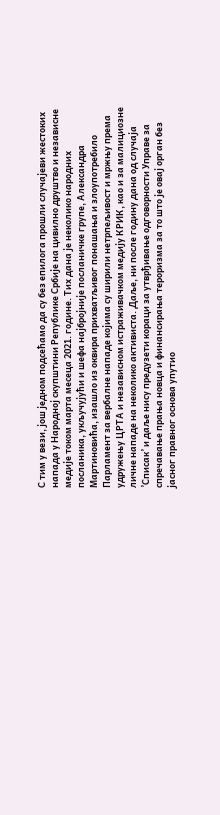С тим у вези, још једном подсећамо да су без епилога прошли случајеви жестоких напада у Народној скупштини Републике Србије на цивилно друштво и независне медије током марта месеца 2021. године. Тих дана је неколико народних посланика, укључујући и шефа најбројније посланичке групе, Александра Мартиновића, изашло из оквира прихватљивог понашања и злоупотребило Парламент за вербалне нападе којима су ширили нетрпељивост и мржњу према удружењу ЦРТА и независном истраживачком медију КРИК, као и за малициозне личне нападе на неколико активиста. Даље, ни после годину дана од случаја ’Списак’ и даље нису предузети кораци за утврђивање одговорности Управе за спречавање прања новца и финансирања тероризма за то што је овај орган без јасног правног основа упутио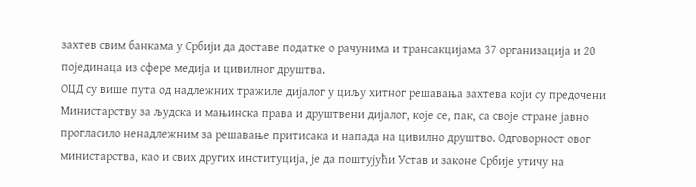захтев свим банкама у Србији да доставе податке о рачунима и трансакцијама 37 организација и 20 појединаца из сфере медија и цивилног друштва.
ОЦД су више пута од надлежних тражиле дијалог у циљу хитног решавања захтева који су предочени Министарству за људска и мањинска права и друштвени дијалог, које се, пак, са своје стране јавно прогласило ненадлежним за решавање притисака и напада на цивилно друштво. Одговорност овог министарства, као и свих других институција, је да поштујући Устав и законе Србије утичу на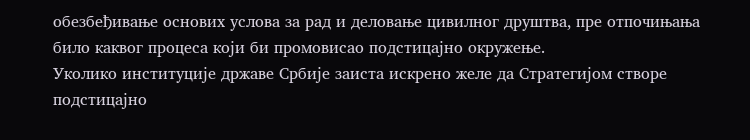обезбеђивање основих услова за рад и деловање цивилног друштва, пре отпочињања било каквог процеса који би промовисао подстицајно окружење.
Уколико институције државе Србије заиста искрено желе да Стратегијом створе подстицајно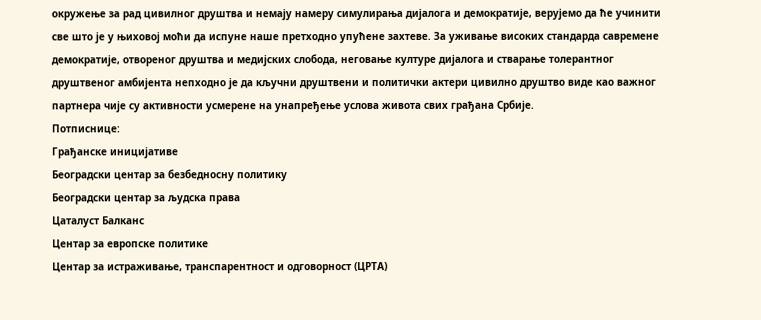окружење за рад цивилног друштва и немају намеру симулирања дијалога и демократије, верујемо да ће учинити све што је у њиховој моћи да испуне наше претходно упућене захтеве. За уживање високих стандарда савремене демократије, отвореног друштва и медијских слобода, неговање културе дијалога и стварање толерантног друштвеног амбијента непходно је да кључни друштвени и политички актери цивилно друштво виде као важног партнера чије су активности усмерене на унапређење услова живота свих грађана Србије.
Потписнице:
Грађанске иницијативе
Београдски центар за безбедносну политику
Београдски центар за људска права
Цаталyст Балканс
Центар за европске политике
Центар за истраживање, транспарентност и одговорност (ЦРТА)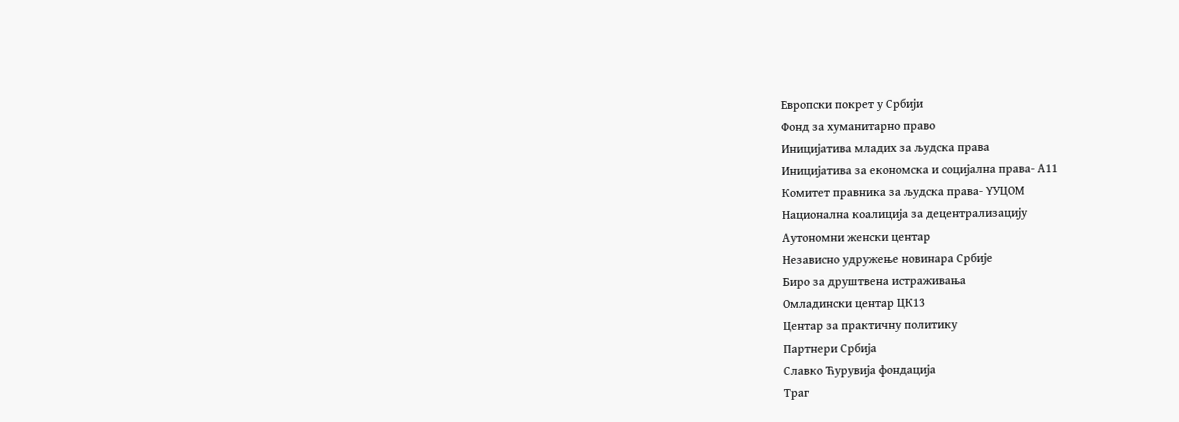Европски покрет у Србији
Фонд за хуманитарно право
Иницијатива младих за људска права
Иницијатива за економска и социјална права- А11
Комитет правника за људска права- YУЦОМ
Национална коалиција за децентрализацију
Аутономни женски центар
Независно удружење новинара Србије
Биро за друштвена истраживања
Омладински центар ЦК13
Центар за практичну политику
Партнери Србија
Славко Ћурувија фондација
Траг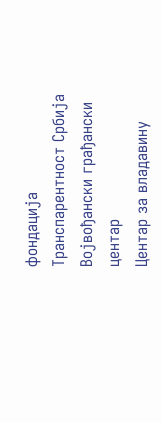фондација
Транспарентност Србија
Војвођански грађански центар
Центар за владавину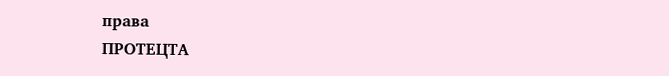права
ПРОТЕЦТА